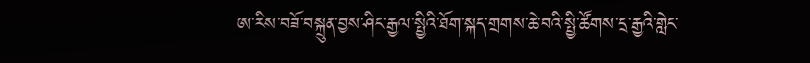ཨ་རིས་བཟོ་བསྐྲུན་བྱས་ཤིང་རྒྱལ་སྤྱིའི་ཐོག་སྐད་གྲགས་ཆེ་བའི་སྤྱི་ཚོགས་དྲ་རྒྱའི་གླེང་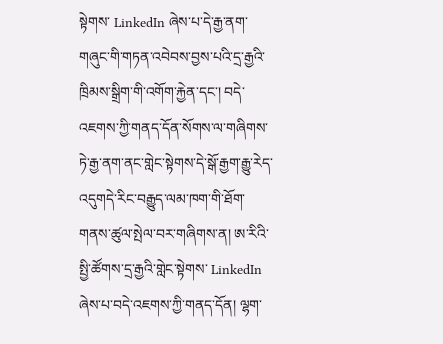སྟེགས་ LinkedIn ཞེས་པ་དེ་རྒྱ་ནག་གཞུང་གི་གཏན་འབེབས་བྱས་པའི་དྲ་རྒྱའི་ཁྲིམས་སྒྲིག་གི་འགོག་རྐྱེན་དང་། བདེ་འཇགས་ཀྱི་གནད་དོན་སོགས་ལ་གཞིགས་ཏེ་རྒྱ་ནག་ནང་གླེང་སྟེགས་དེ་སྒོ་རྒྱག་རྒྱུ་རེད་འདུགདེ་རིང་བརྒྱུད་ལམ་ཁག་གི་ཐོག་གནས་ཚུལ་སྤེལ་བར་གཞིགས་ན། ཨ་རིའི་སྤྱི་ཚོགས་དྲ་རྒྱའི་གླེང་སྟེགས་ LinkedIn ཞེས་པ་བདེ་འཇགས་ཀྱི་གནད་དོན། ལྷག་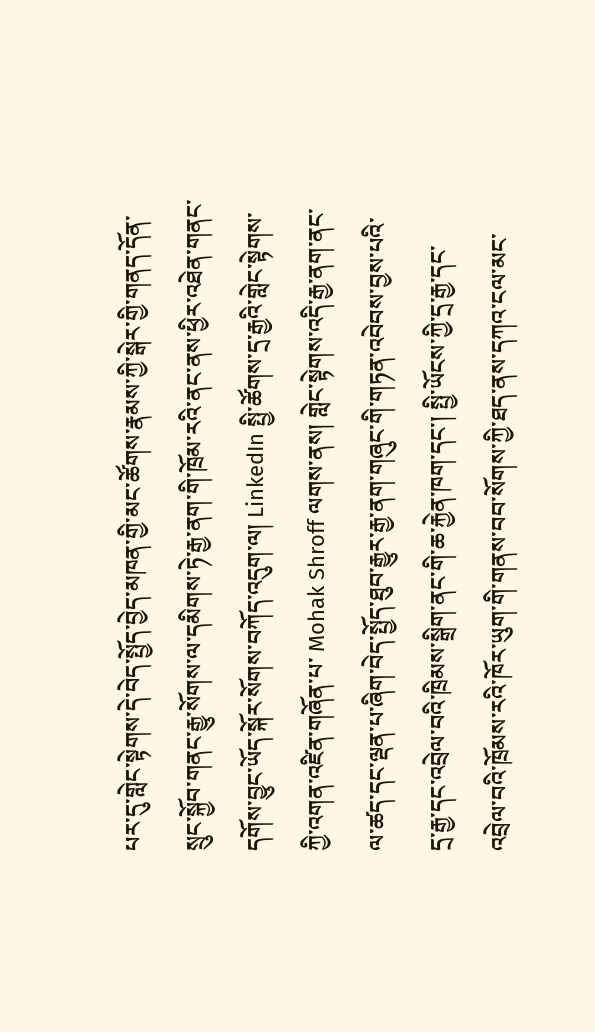པར་དུ་གླེང་སྟེགས་དེ་བེད་སྤྱོད་བྱེད་མཁན་གྱི་མང་ཚོགས་རྣམས་ཀྱི་སྒེར་གྱི་གནད་དོན་སྲུང་སྐྱོབ་གནང་རྒྱུ་སོགས་ལ་དམིགས་ཏེ་རྒྱ་ནག་གི་ཁྲོམ་རའི་ནང་ནས་ཕྱིར་འཐེན་གནང་དགོས་བྱུང་ཡོད་སྐོར་སོགས་བཀོད་འདུག་ལ། LinkedIn སྤྱི་ཚོགས་དྲ་རྒྱའི་གླེང་སྟེགས་ཀྱི་འགན་འཛིན་གཞོན་པ་ Mohak Shroff ལགས་ནས། གླེང་སྟེགས་འདི་རྒྱ་ནག་ནང་ལ་ཚད་དང་ལྡན་པ་ཞིག་བེད་སྤྱོད་ཐུབ་རྒྱུར་རྒྱ་ནག་གཞུང་གི་གཏན་འབེབས་བྱས་པའི་དྲ་རྒྱ་དང་འབྲེལ་བའི་ཁྲིམས་སྒྲིག་ནང་གི་ཆ་རྐྱེན་ཁག་དང་། སྤྱི་ཡོངས་ཀྱི་དྲ་རྒྱ་དང་འབྲེལ་བའི་ཁྲོམས་རའི་ཁོར་ཡུག་གི་གནས་བབ་སོགས་ཀྱི་ཐད་ནས་དཀའ་ངལ་མང་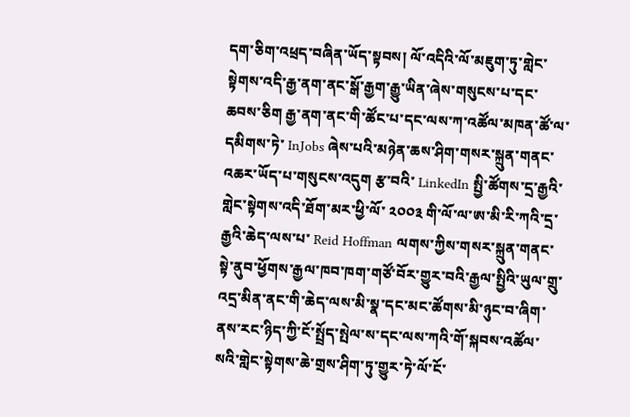དག་ཅིག་འཕྲད་བཞིན་ཡོད་སྟབས། ལོ་འདིའི་ལོ་མཇུག་ཏུ་གླེང་སྟེགས་འདི་རྒྱ་ནག་ནང་སྒོ་རྒྱག་རྒྱུ་ཡིན་ཞེས་གསུངས་པ་དང་ཆབས་ཅིག རྒྱ་ནག་ནང་གི་ཚོང་པ་དང་ལས་ཀ་འཚོལ་མཁན་ཚོ་ལ་དམིགས་ཏེ་ InJobs ཞེས་པའི་མཉེན་ཆས་ཤིག་གསར་སྐྲུན་གནང་འཆར་ཡོད་པ་གསུངས་འདུག རྩ་བའི་ LinkedIn སྤྱི་ཚོགས་དྲ་རྒྱའི་གླེང་སྟེགས་འདི་ཐོག་མར་ཕྱི་ལོ་ ༢༠༠༣ གི་ལོ་ལ་ཨ་མི་རི་ཀའི་དྲ་རྒྱའི་ཆེད་ལས་པ་ Reid Hoffman ལགས་ཀྱིས་གསར་སྐྲུན་གནང་སྟེ་ནུབ་ཕྱོགས་རྒྱལ་ཁབ་ཁག་གཙོ་བོར་གྱུར་བའི་རྒྱལ་སྤྱིའི་ཡུལ་གྲུ་འདྲ་མིན་ནང་གི་ཆེད་ལས་མི་སྣ་དང་མང་ཚོགས་མི་ཉུང་བ་ཞིག་ནས་རང་ཉིད་ཀྱི་ངོ་སྤྲོད་སྤེལ་ས་དང་ལས་ཀའི་གོ་སྐབས་འཚོལ་སའི་གླེང་སྟེགས་ཆེ་གྲས་ཤིག་ཏུ་གྱུར་ཏེ་ལོ་ངོ་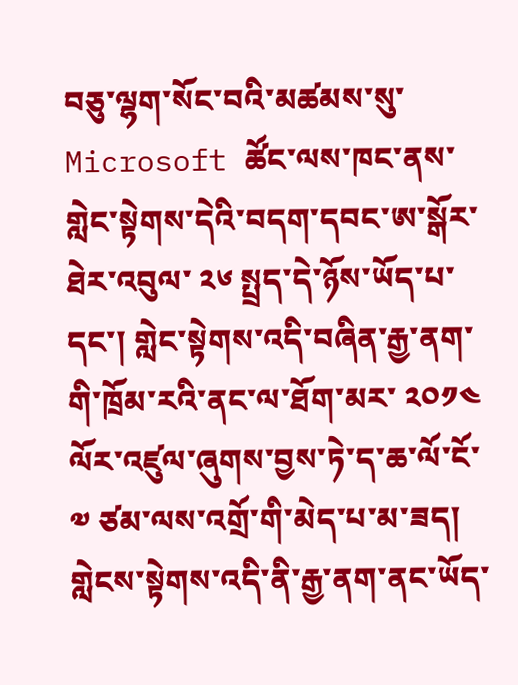བཅུ་ལྷག་སོང་བའི་མཚམས་སུ་ Microsoft ཚོང་ལས་ཁང་ནས་གླེང་སྟེགས་དེའི་བདག་དབང་ཨ་སྒོར་ཐེར་འབུལ་ ༢༦ སྤྲད་དེ་ཉོས་ཡོད་པ་དང་། གླེང་སྟེགས་འདི་བཞིན་རྒྱ་ནག་གི་ཁྲོམ་རའི་ནང་ལ་ཐོག་མར་ ༢༠༡༤ ལོར་འཛུལ་ཞུགས་བྱས་ཏེ་ད་ཆ་ལོ་ངོ་ ༧ ཙམ་ལས་འགྲོ་གི་མེད་པ་མ་ཟད། གླེངས་སྟེགས་འདི་ནི་རྒྱ་ནག་ནང་ཡོད་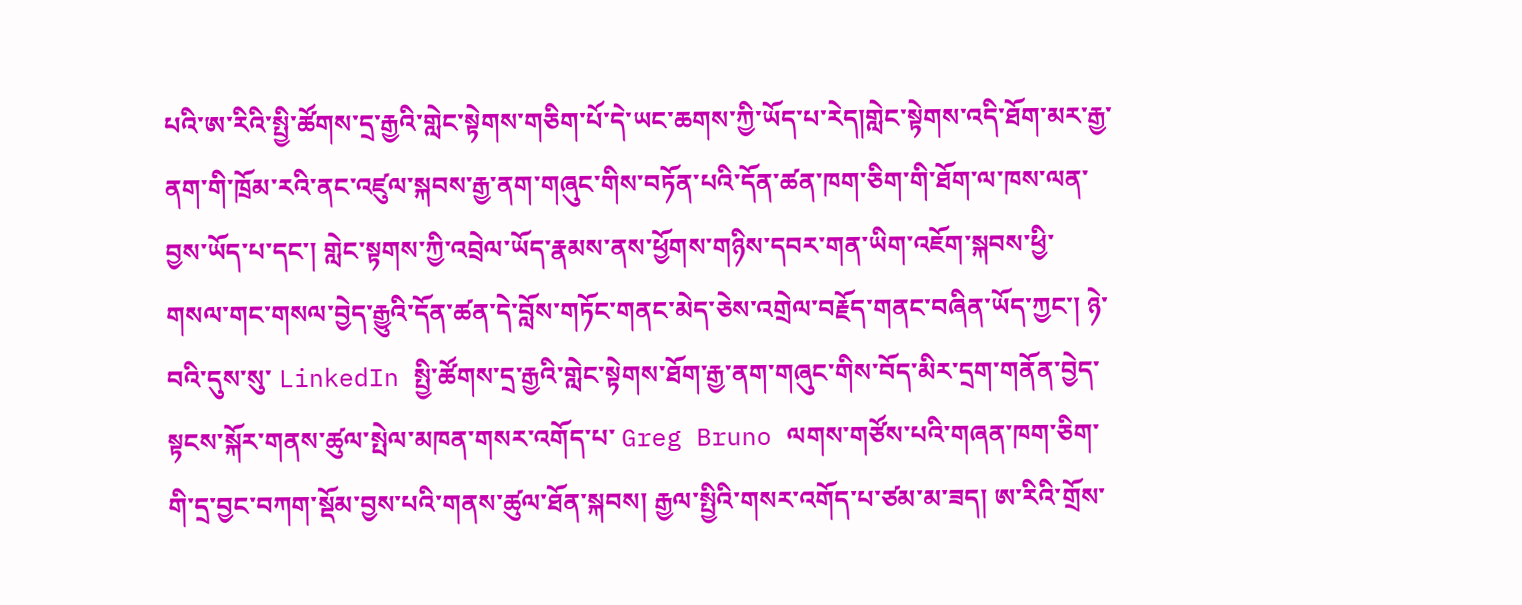པའི་ཨ་རིའི་སྤྱི་ཚོགས་དྲ་རྒྱའི་གླེང་སྟེགས་གཅིག་པོ་དེ་ཡང་ཆགས་ཀྱི་ཡོད་པ་རེད།གླེང་སྟེགས་འདི་ཐོག་མར་རྒྱ་ནག་གི་ཁྲོམ་རའི་ནང་འཛུལ་སྐབས་རྒྱ་ནག་གཞུང་གིས་བཏོན་པའི་དོན་ཚན་ཁག་ཅིག་གི་ཐོག་ལ་ཁས་ལན་བྱས་ཡོད་པ་དང་། གླེང་སྟགས་ཀྱི་འབྲེལ་ཡོད་རྣམས་ནས་ཕྱོགས་གཉིས་དབར་གན་ཡིག་འཇོག་སྐབས་ཕྱི་གསལ་གང་གསལ་བྱེད་རྒྱུའི་དོན་ཚན་དེ་བློས་གཏོང་གནང་མེད་ཅེས་འགྲེལ་བརྗོད་གནང་བཞིན་ཡོད་ཀྱང་། ཉེ་བའི་དུས་སུ་ LinkedIn སྤྱི་ཚོགས་དྲ་རྒྱའི་གླེང་སྟེགས་ཐོག་རྒྱ་ནག་གཞུང་གིས་བོད་མིར་དྲག་གནོན་བྱེད་སྟངས་སྐོར་གནས་ཚུལ་སྤེལ་མཁན་གསར་འགོད་པ་ Greg Bruno ལགས་གཙོས་པའི་གཞན་ཁག་ཅིག་གི་དྲ་བྱང་བཀག་སྡོམ་བྱས་པའི་གནས་ཚུལ་ཐོན་སྐབས། རྒྱལ་སྤྱིའི་གསར་འགོད་པ་ཙམ་མ་ཟད། ཨ་རིའི་གྲོས་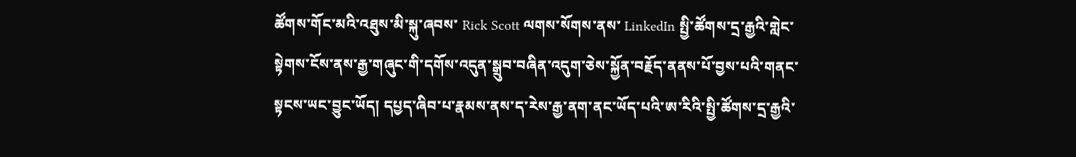ཚོགས་གོང་མའི་འཐུས་མི་སྐུ་ཞབས་ Rick Scott ལགས་སོགས་ནས་ LinkedIn སྤྱི་ཚོགས་དྲ་རྒྱའི་གླེང་སྟེགས་ངོས་ནས་རྒྱ་གཞུང་གི་དགོས་འདུན་སྒྲུབ་བཞིན་འདུག་ཅེས་སྐྱོན་བརྗོད་ནནས་པོ་བྱས་པའི་གནང་སྟངས་ཡང་བྱུང་ཡོད། དཔྱད་ཞིབ་པ་རྣམས་ནས་ད་རེས་རྒྱ་ནག་ནང་ཡོད་པའི་ཨ་རིའི་སྤྱི་ཚོགས་དྲ་རྒྱའི་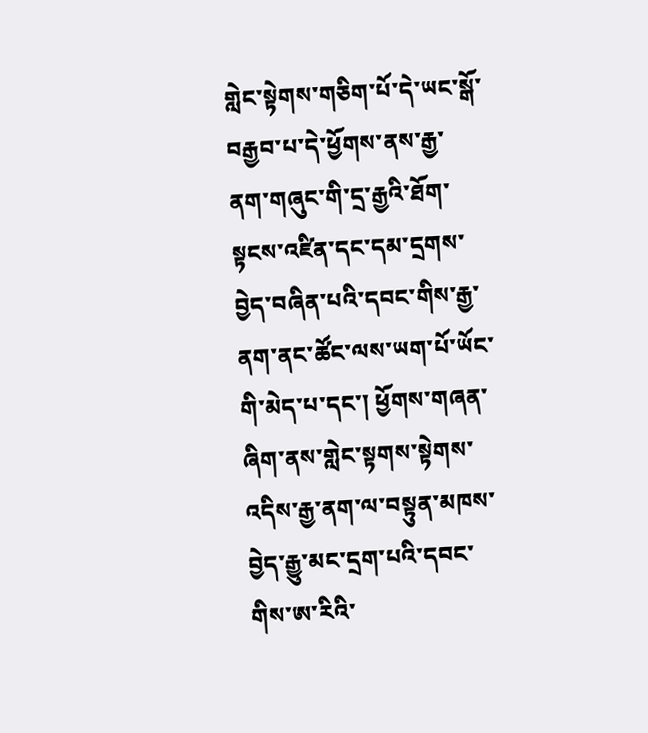གླེང་སྟེགས་གཅིག་པོ་དེ་ཡང་སྒོ་བརྒྱབ་པ་དེ་ཕྱོགས་ནས་རྒྱ་ནག་གཞུང་གི་དྲ་རྒྱའི་ཐོག་སྟངས་འཛིན་དང་དམ་དྲགས་བྱེད་བཞིན་པའི་དབང་གིས་རྒྱ་ནག་ནང་ཚོང་ལས་ཡག་པོ་ཡོང་གི་མེད་པ་དང་། ཕྱོགས་གཞན་ཞིག་ནས་གླེང་སྟགས་སྟེགས་འདིས་རྒྱ་ནག་ལ་བསྟུན་མཁས་བྱེད་རྒྱུ་མང་དྲག་པའི་དབང་གིས་ཨ་རིའི་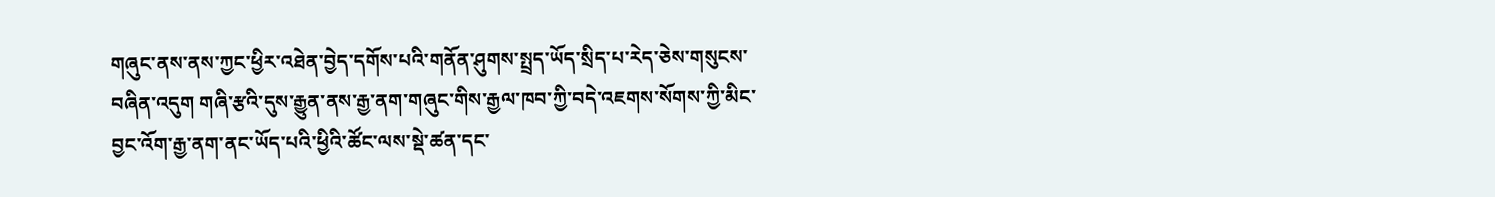གཞུང་ནས་ནས་ཀྱང་ཕྱིར་འཐེན་བྱེད་དགོས་པའི་གནོན་ཤུགས་སྤྲད་ཡོད་སྲིད་པ་རེད་ཅེས་གསུངས་བཞིན་འདུག གཞི་རྩའི་དུས་རྒྱུན་ནས་རྒྱ་ནག་གཞུང་གིས་རྒྱལ་ཁབ་ཀྱི་བདེ་འཇགས་སོགས་ཀྱི་མིང་བྱང་འོག་རྒྱ་ནག་ནང་ཡོད་པའི་ཕྱིའི་ཚོང་ལས་སྡེ་ཚན་དང་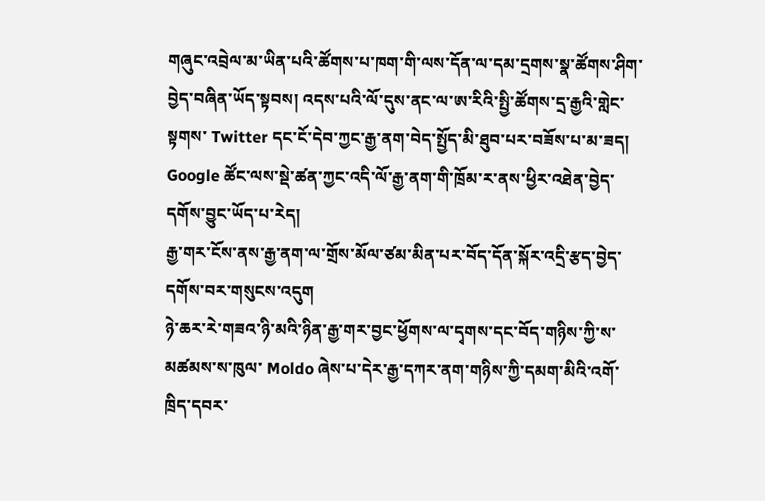གཞུང་འབྲེལ་མ་ཡིན་པའི་ཚོགས་པ་ཁག་གི་ལས་དོན་ལ་དམ་དྲགས་སྣ་ཚོགས་ཤིག་བྱེད་བཞིན་ཡོད་སྟབས། འདས་པའི་ལོ་དུས་ནང་ལ་ཨ་རིའི་སྤྱི་ཚོགས་དྲ་རྒྱའི་གླེང་སྟགས་ Twitter དང་ངོ་དེབ་ཀྱང་རྒྱ་ནག་བེད་སྤྱོད་མི་ཐུབ་པར་བཟོས་པ་མ་ཟད། Google ཚོང་ལས་སྡེ་ཚན་ཀྱང་འདི་ལོ་རྒྱ་ནག་གི་ཁྲོམ་ར་ནས་ཕྱིར་འཐེན་བྱེད་དགོས་བྱུང་ཡོད་པ་རེད།
རྒྱ་གར་ངོས་ནས་རྒྱ་ནག་ལ་གྲོས་མོལ་ཙམ་མིན་པར་བོད་དོན་སྐོར་འདྲི་རྩད་བྱེད་དགོས་བར་གསུངས་འདུག
ཉེ་ཆར་རེ་གཟའ་ཉི་མའི་ཉིན་རྒྱ་གར་བྱང་ཕྱོགས་ལ་དྭགས་དང་བོད་གཉིས་ཀྱི་ས་མཚམས་ས་ཁུལ་ Moldo ཞེས་པ་དེར་རྒྱ་དཀར་ནག་གཉིས་ཀྱི་དམག་མིའི་འགོ་ཁྲིད་དབར་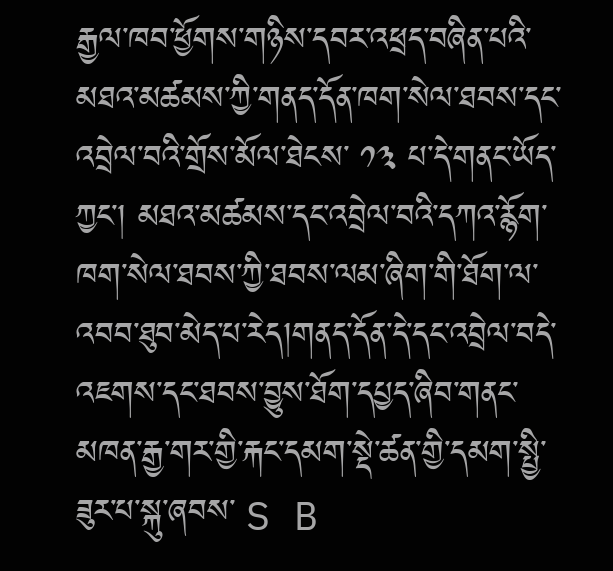རྒྱལ་ཁབ་ཕྱོགས་གཉིས་དབར་འཕྲད་བཞིན་པའི་མཐའ་མཚམས་ཀྱི་གནད་དོན་ཁག་སེལ་ཐབས་དང་འབྲེལ་བའི་གྲོས་མོལ་ཐེངས་ ༡༣ པ་དེ་གནང་ཡོད་ཀྱང་། མཐའ་མཚམས་དང་འབྲེལ་བའི་དཀའ་རྙོག་ཁག་སེལ་ཐབས་ཀྱི་ཐབས་ལམ་ཞིག་གི་ཐོག་ལ་འབབ་ཐུབ་མེད་པ་རེད།གནད་དོན་དེ་དང་འབྲེལ་བདེ་འཇགས་དང་ཐབས་བྱུས་ཐོག་དཔྱད་ཞིབ་གནང་མཁན་རྒྱ་གར་གྱི་རྐང་དམག་སྡེ་ཚན་གྱི་དམག་སྤྱི་ཟུར་པ་སྐུ་ཞབས་ S B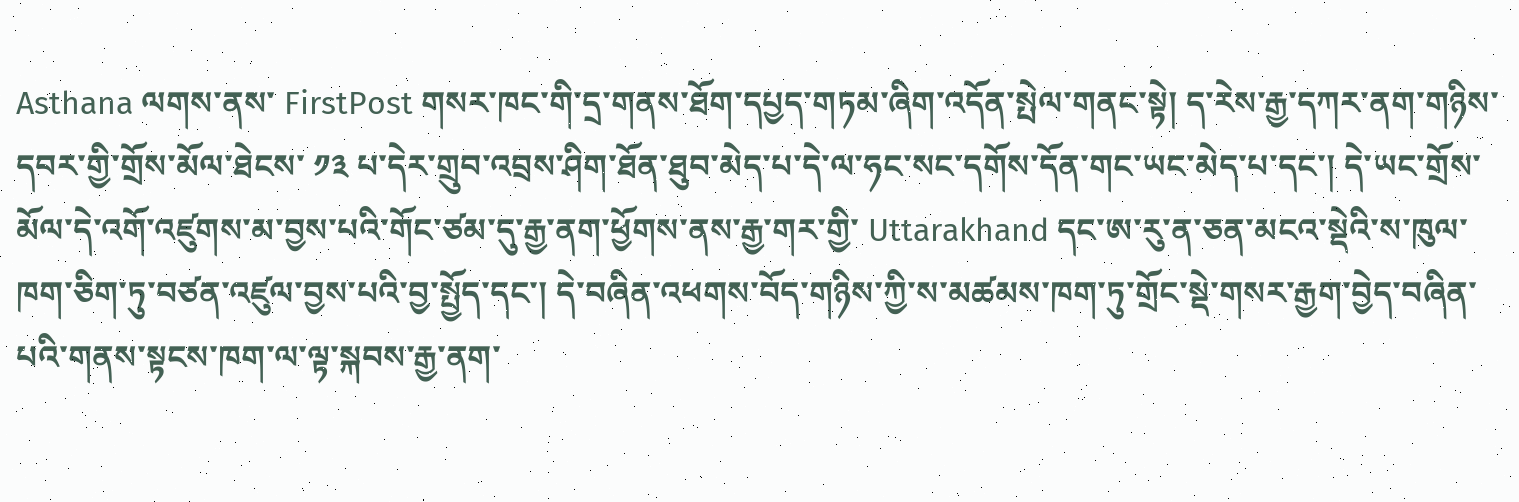Asthana ལགས་ནས་ FirstPost གསར་ཁང་གི་དྲ་གནས་ཐོག་དཔྱད་གཏམ་ཞིག་འདོན་སྤེལ་གནང་སྟེ། ད་རེས་རྒྱ་དཀར་ནག་གཉིས་དབར་གྱི་གྲོས་མོལ་ཐེངས་ ༡༣ པ་དེར་གྲུབ་འབྲས་ཤིག་ཐོན་ཐུབ་མེད་པ་དེ་ལ་ཧང་སང་དགོས་དོན་གང་ཡང་མེད་པ་དང་། དེ་ཡང་གྲོས་མོལ་དེ་འགོ་འཛུགས་མ་བྱས་པའི་གོང་ཙམ་དུ་རྒྱ་ནག་ཕྱོགས་ནས་རྒྱ་གར་གྱི་ Uttarakhand དང་ཨ་རུ་ན་ཅན་མངའ་སྡེའི་ས་ཁུལ་ཁག་ཅིག་ཏུ་བཙན་འཛུལ་བྱས་པའི་བྱ་སྤྱོད་དང་། དེ་བཞིན་འཕགས་བོད་གཉིས་ཀྱི་ས་མཚམས་ཁག་ཏུ་གྲོང་སྡེ་གསར་རྒྱག་བྱེད་བཞིན་པའི་གནས་སྟངས་ཁག་ལ་ལྟ་སྐབས་རྒྱ་ནག་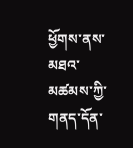ཕྱོགས་ནས་མཐའ་མཚམས་ཀྱི་གནད་དོན་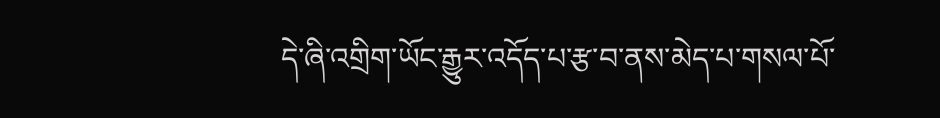དེ་ཞི་འགྲིག་ཡོང་རྒྱུར་འདོད་པ་རྩ་བ་ནས་མེད་པ་གསལ་པོ་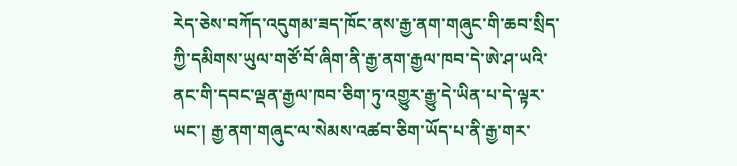རེད་ཅེས་བཀོད་འདུགམ་ཟད་ཁོང་ནས་རྒྱ་ནག་གཞུང་གི་ཆབ་སྲིད་ཀྱི་དམིགས་ཡུལ་གཙོ་བོ་ཞིག་ནི་རྒྱ་ནག་རྒྱལ་ཁབ་དེ་ཨེ་ཤ་ཡའི་ནང་གི་དབང་ལྡན་རྒྱལ་ཁབ་ཅིག་ཏུ་འགྱུར་རྒྱུ་དེ་ཡིན་པ་དེ་ལྟར་ཡང་། རྒྱ་ནག་གཞུང་ལ་སེམས་འཚབ་ཅིག་ཡོད་པ་ནི་རྒྱ་གར་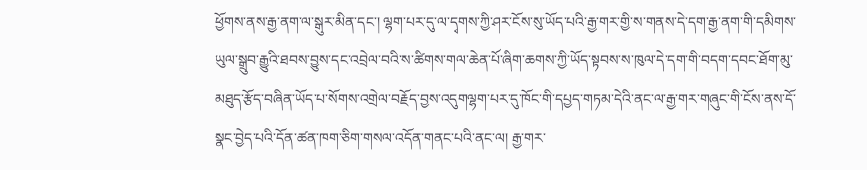ཕྱོགས་ནས་རྒྱ་ནག་ལ་སྒུར་མིན་དང་། ལྷག་པར་དུ་ལ་དྭགས་ཀྱི་ཤར་ངོས་སུ་ཡོད་པའི་རྒྱ་གར་གྱི་ས་གནས་དེ་དག་རྒྱ་ནག་གི་དམིགས་ཡུལ་སྒྲུབ་རྒྱུའི་ཐབས་བྱུས་དང་འབྲེལ་བའི་ས་ཚིགས་གལ་ཆེན་པོ་ཞིག་ཆགས་ཀྱི་ཡོད་སྟབས་ས་ཁུལ་དེ་དག་གི་བདག་དབང་ཐོག་མུ་མཐུད་རྩོད་བཞིན་ཡོད་པ་སོགས་འགྲེལ་བརྗོད་བྱས་འདུགལྷག་པར་དུ་ཁོང་གི་དཔྱད་གཏམ་དེའི་ནང་ལ་རྒྱ་གར་གཞུང་གི་ངོས་ནས་དོ་སྣང་བྱེད་པའི་དོན་ཚན་ཁག་ཅིག་གསལ་འདོན་གནང་པའི་ནང་ལ། རྒྱ་གར་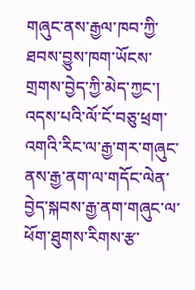གཞུང་ནས་རྒྱལ་ཁབ་ཀྱི་ཐབས་བྱུས་ཁག་ཡོངས་གྲགས་བྱེད་ཀྱི་མེད་ཀྱང་། འདས་པའི་ལོ་ངོ་བཅུ་ཕྲག་འགའི་རིང་ལ་རྒྱ་གར་གཞུང་ནས་རྒྱ་ནག་ལ་གདོང་ལེན་བྱེད་སྐབས་རྒྱ་ནག་གཞུང་ལ་ཕོག་ཐུགས་རིགས་རྩ་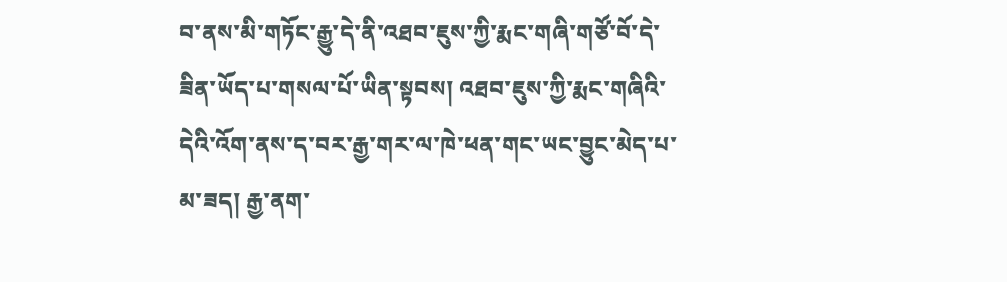བ་ནས་མི་གཏོང་རྒྱུ་དེ་ནི་འཐབ་ཇུས་ཀྱི་རྨང་གཞི་གཙོ་བོ་དེ་ཟིན་ཡོད་པ་གསལ་པོ་ཡིན་སྟབས། འཐབ་ཇུས་ཀྱི་རྨང་གཞིའི་དེའི་འོག་ནས་ད་བར་རྒྱ་གར་ལ་ཁེ་ཕན་གང་ཡང་བྱུང་མེད་པ་མ་ཟད། རྒྱ་ནག་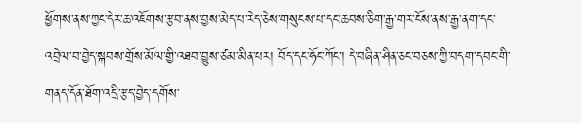ཕྱོགས་ནས་ཀྱང་དེར་ཆ་འཇོགས་རྩབ་ནས་བྱས་མེད་པ་རེད་ཅེས་གསུངས་པ་དང་ཆབས་ཅིག་རྒྱ་གར་ངོས་ནས་རྒྱ་ནག་དང་འབྲེལ་བ་བྱེད་སྐབས་གྲོས་མོལ་གྱི་འཐབ་བྱུས་ཙམ་མིན་པར། བོད་དང་ཧོང་ཀོང་། དེ་བཞིན་ཤིན་ཅང་བཅས་ཀྱི་བདག་དབང་གི་གནད་དོན་ཐོག་འདྲི་རྩད་བྱེད་དགོས་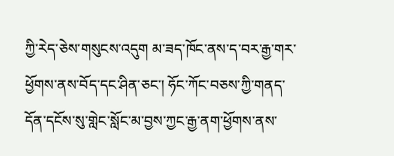ཀྱི་རེད་ཅེས་གསུངས་འདུག མ་ཟད་ཁོང་ནས་ད་བར་རྒྱ་གར་ཕྱོགས་ནས་བོད་དང་ཤིན་ཅང་། ཧོང་ཀོང་བཅས་ཀྱི་གནད་དོན་དངོས་སུ་གླེང་སློང་མ་བྱས་ཀྱང་རྒྱ་ནག་ཕྱོགས་ནས་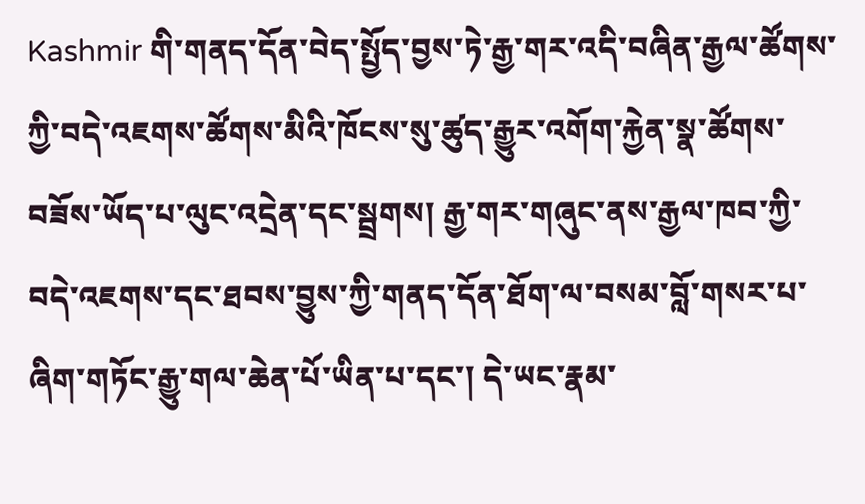Kashmir གི་གནད་དོན་བེད་སྤྱོད་བྱས་ཏེ་རྒྱ་གར་འདི་བཞིན་རྒྱལ་ཚོགས་ཀྱི་བདེ་འཇགས་ཚོགས་མིའི་ཁོངས་སུ་ཚུད་རྒྱུར་འགོག་རྐྱེན་སྣ་ཚོགས་བཟོས་ཡོད་པ་ལུང་འདྲེན་དང་སྦྲགས། རྒྱ་གར་གཞུང་ནས་རྒྱལ་ཁབ་ཀྱི་བདེ་འཇགས་དང་ཐབས་བྱུས་ཀྱི་གནད་དོན་ཐོག་ལ་བསམ་བློ་གསར་པ་ཞིག་གཏོང་རྒྱུ་གལ་ཆེན་པོ་ཡིན་པ་དང་། དེ་ཡང་རྣམ་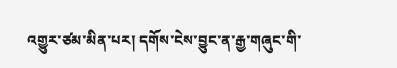འགྱུར་ཙམ་མིན་པར། དགོས་ངེས་བྱུང་ན་རྒྱ་གཞུང་གི་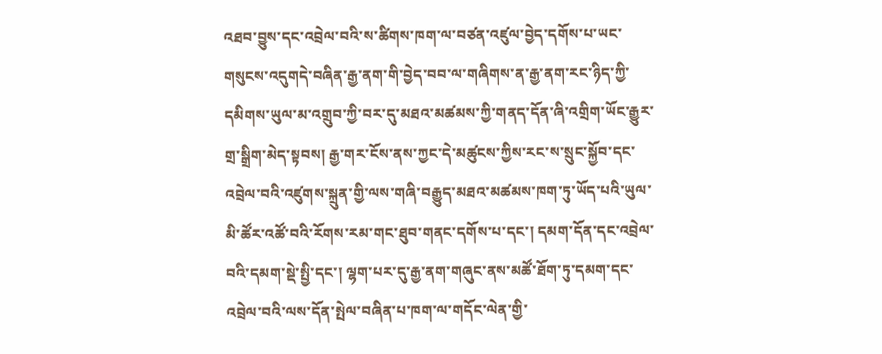འཐབ་བྱུས་དང་འབྲེལ་བའི་ས་ཚིགས་ཁག་ལ་བཙན་འཛུལ་བྱེད་དགོས་པ་ཡང་གསུངས་འདུགདེ་བཞིན་རྒྱ་ནག་གི་བྱེད་བབ་ལ་གཞིགས་ན་རྒྱ་ནག་རང་ཉིད་ཀྱི་དམིགས་ཡུལ་མ་འགྲུབ་ཀྱི་བར་དུ་མཐའ་མཚམས་ཀྱི་གནད་དོན་ཞི་འགྲིག་ཡོང་རྒྱུར་གྲ་སྒྲིག་མེད་སྟབས། རྒྱ་གར་ངོས་ནས་ཀྱང་དེ་མཚུངས་ཀྱིས་རང་ས་སྲུང་སྐྱོབ་དང་འབྲེལ་བའི་འཛུགས་སྐྲུན་གྱི་ལས་གཞི་བརྒྱུད་མཐའ་མཚམས་ཁག་ཏུ་ཡོད་པའི་ཡུལ་མི་ཚོར་འཚོ་བའི་རོགས་རམ་གང་ཐུབ་གནང་དགོས་པ་དང་། དམག་དོན་དང་འབྲེལ་བའི་དམག་སྡེ་སྤྱི་དང་། ལྷག་པར་དུ་རྒྱ་ནག་གཞུང་ནས་མཚོ་ཐོག་ཏུ་དམག་དང་འབྲེལ་བའི་ལས་དོན་སྤེལ་བཞིན་པ་ཁག་ལ་གདོང་ལེན་གྱི་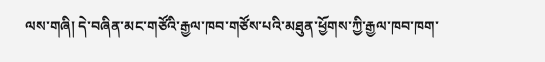ལས་གཞི། དེ་བཞིན་མང་གཙོའི་རྒྱལ་ཁབ་གཙོས་པའི་མཐུན་ཕྱོགས་ཀྱི་རྒྱལ་ཁབ་ཁག་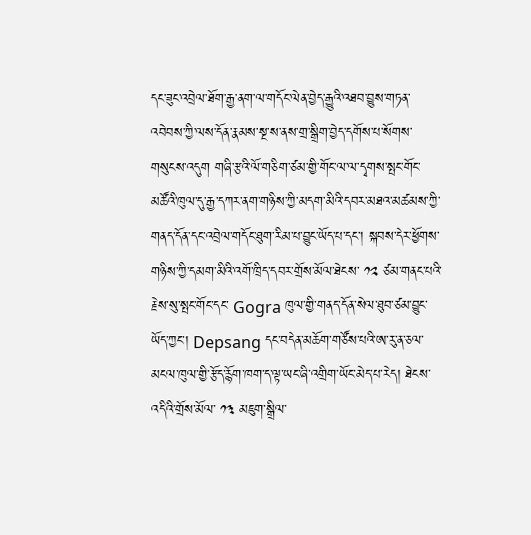དང་ཟུང་འབྲེལ་ཐོག་རྒྱ་ནག་ལ་གདོང་ལེན་བྱེད་རྒྱུའི་འཐབ་བྱུས་གཏན་འབེབས་ཀྱི་ལས་དོན་རྣམས་སྔ་ས་ནས་གྲ་སྒྲིག་བྱེད་དགོས་པ་སོགས་གསུངས་འདུག གཞི་རྩའི་ལོ་གཅིག་ཙམ་གྱི་གོང་ལ་ལ་དྭགས་སྤང་གོང་མཚོའི་ཁུལ་དུ་རྒྱ་དཀར་ནག་གཉིས་ཀྱི་མདག་མིའི་དབར་མཐའ་མཚམས་ཀྱི་གནད་དོན་དང་འབྲེལ་གདོང་ཐུག་རིམ་པ་བྱུང་ཡོད་པ་དང་། སྐབས་དེར་ཕྱོགས་གཉིས་ཀྱི་དམག་མིའི་འགོ་ཁྲིད་དབར་གྲོས་མོལ་ཐེངས་ ༡༢ ཙམ་གནང་པའི་རྗེས་སུ་སྤང་གོང་དང་ Gogra ཁུལ་གྱི་གནད་དོན་སེལ་ཐུབ་ཙམ་བྱུང་ཡོད་ཀྱང་། Depsang དང་བདེན་མཆོག་གཙོས་པའི་ཨ་རུ་ན་ཅལ་མངལ་ཁུལ་གྱི་རྩོད་རྙོག་ཁག་ད་ལྟ་ཡང་ཞི་འགྲིག་ཡོང་མེད་པ་རེད། ཐེངས་འདིའི་གྲོས་མོལ་ ༡༣ མཇུག་སྒྲིལ་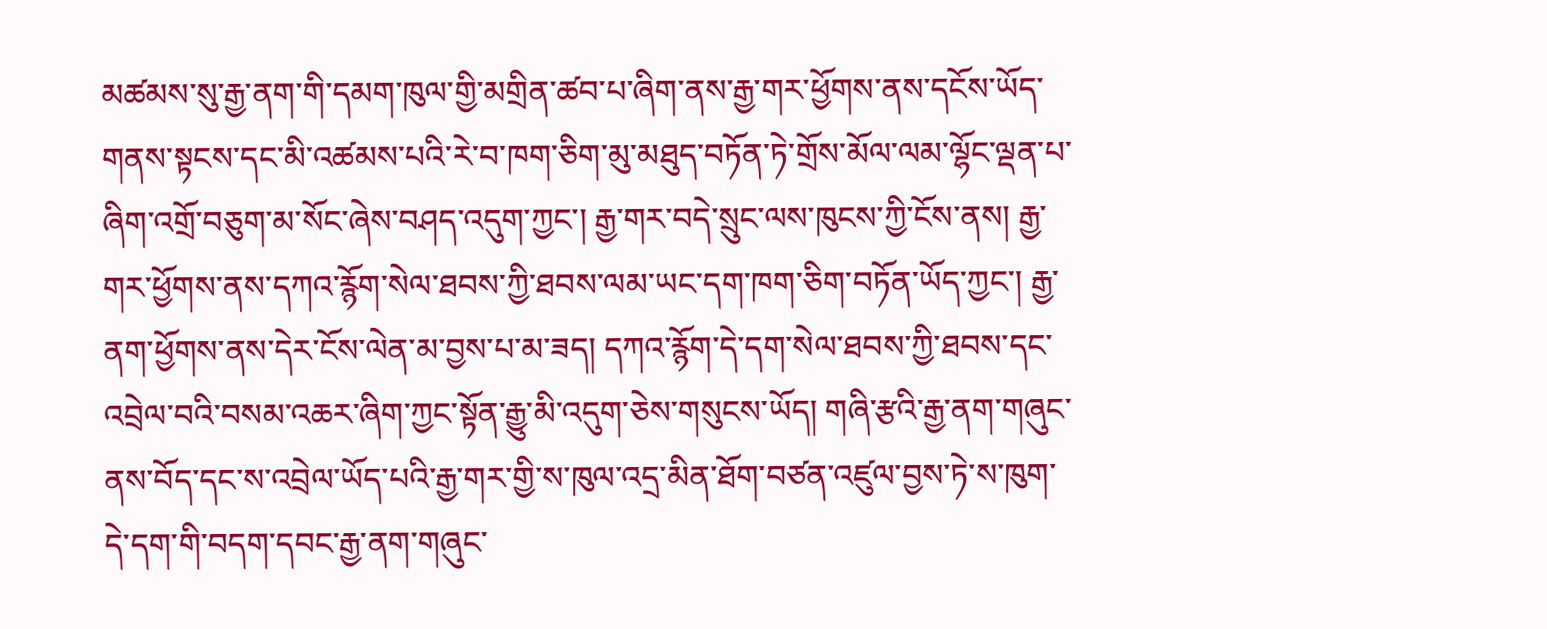མཚམས་སུ་རྒྱ་ནག་གི་དམག་ཁུལ་གྱི་མགྲིན་ཚབ་པ་ཞིག་ནས་རྒྱ་གར་ཕྱོགས་ནས་དངོས་ཡོད་གནས་སྟངས་དང་མི་འཚམས་པའི་རེ་བ་ཁག་ཅིག་མུ་མཐུད་བཏོན་ཏེ་གྲོས་མོལ་ལམ་ལྷོང་ལྡན་པ་ཞིག་འགྲོ་བཅུག་མ་སོང་ཞེས་བཤད་འདུག་ཀྱང་། རྒྱ་གར་བདེ་སྲུང་ལས་ཁུངས་ཀྱི་ངོས་ནས། རྒྱ་གར་ཕྱོགས་ནས་དཀའ་རྙོག་སེལ་ཐབས་ཀྱི་ཐབས་ལམ་ཡང་དག་ཁག་ཅིག་བཏོན་ཡོད་ཀྱང་། རྒྱ་ནག་ཕྱོགས་ནས་དེར་ངོས་ལེན་མ་བྱས་པ་མ་ཟད། དཀའ་རྙོག་དེ་དག་སེལ་ཐབས་ཀྱི་ཐབས་དང་འབྲེལ་བའི་བསམ་འཆར་ཞིག་ཀྱང་སྟོན་རྒྱུ་མི་འདུག་ཅེས་གསུངས་ཡོད། གཞི་རྩའི་རྒྱ་ནག་གཞུང་ནས་བོད་དང་ས་འབྲེལ་ཡོད་པའི་རྒྱ་གར་གྱི་ས་ཁུལ་འདྲ་མིན་ཐོག་བཙན་འཛུལ་བྱས་ཏེ་ས་ཁུག་དེ་དག་གི་བདག་དབང་རྒྱ་ནག་གཞུང་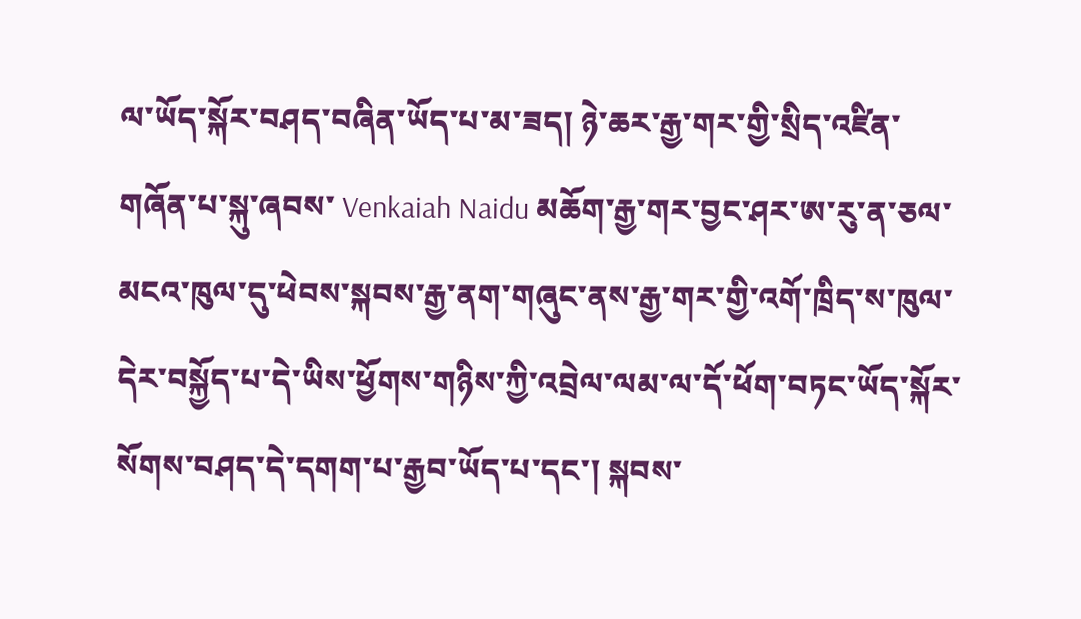ལ་ཡོད་སྐོར་བཤད་བཞིན་ཡོད་པ་མ་ཟད། ཉེ་ཆར་རྒྱ་གར་གྱི་སྲིད་འཛིན་གཞོན་པ་སྐུ་ཞབས་ Venkaiah Naidu མཆོག་རྒྱ་གར་བྱང་ཤར་ཨ་རུ་ན་ཅལ་མངའ་ཁུལ་དུ་ཕེབས་སྐབས་རྒྱ་ནག་གཞུང་ནས་རྒྱ་གར་གྱི་འགོ་ཁྲིད་ས་ཁུལ་དེར་བསྐྱོད་པ་དེ་ཡིས་ཕྱོགས་གཉིས་ཀྱི་འབྲེལ་ལམ་ལ་དོ་ཕོག་བཏང་ཡོད་སྐོར་སོགས་བཤད་དེ་དགག་པ་རྒྱབ་ཡོད་པ་དང་། སྐབས་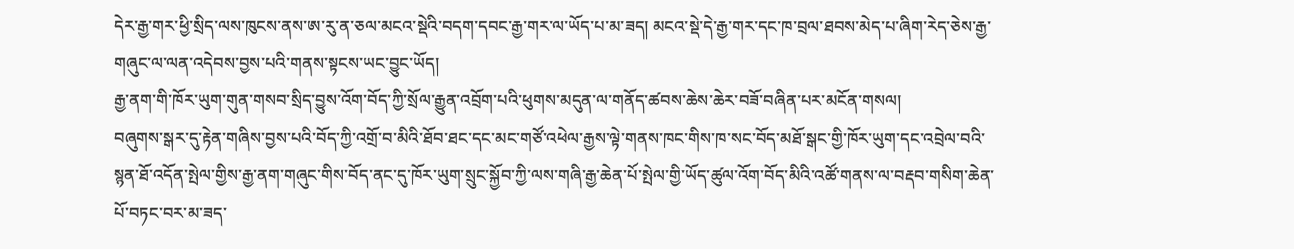དེར་རྒྱ་གར་ཕྱི་སྲིད་ལས་ཁུངས་ནས་ཨ་རུ་ན་ཅལ་མངའ་སྡེའི་བདག་དབང་རྒྱ་གར་ལ་ཡོད་པ་མ་ཟད། མངའ་སྡེ་དེ་རྒྱ་གར་དང་ཁ་བྲལ་ཐབས་མེད་པ་ཞིག་རེད་ཅེས་རྒྱ་གཞུང་ལ་ལན་འདེབས་བྱས་པའི་གནས་སྟངས་ཡང་བྱུང་ཡོད།
རྒྱ་ནག་གི་ཁོར་ཡུག་གུན་གསབ་སྲིད་བྱུས་འོག་བོད་ཀྱི་སྲོལ་རྒྱུན་འབྲོག་པའི་ཕུགས་མདུན་ལ་གནོད་ཚབས་ཆེས་ཆེར་བཟོ་བཞིན་པར་མངོན་གསལ།
བཞུགས་སྒར་དུ་རྟེན་གཞིས་བྱས་པའི་བོད་ཀྱི་འགྲོ་བ་མིའི་ཐོབ་ཐང་དང་མང་གཙོ་འཕེལ་རྒྱས་ལྟེ་གནས་ཁང་གིས་ཁ་སང་བོད་མཐོ་སྒང་གྱི་ཁོར་ཡུག་དང་འབྲེལ་བའི་སྙན་ཐོ་འདོན་སྤེལ་གྱིས་རྒྱ་ནག་གཞུང་གིས་བོད་ནང་དུ་ཁོར་ཡུག་སྲུང་སྐྱོབ་ཀྱི་ལས་གཞི་རྒྱ་ཆེན་པོ་སྤེལ་གྱི་ཡོད་ཚུལ་འོག་བོད་མིའི་འཚོ་གནས་ལ་བརྡབ་གསིག་ཆེན་པོ་བཏང་བར་མ་ཟད་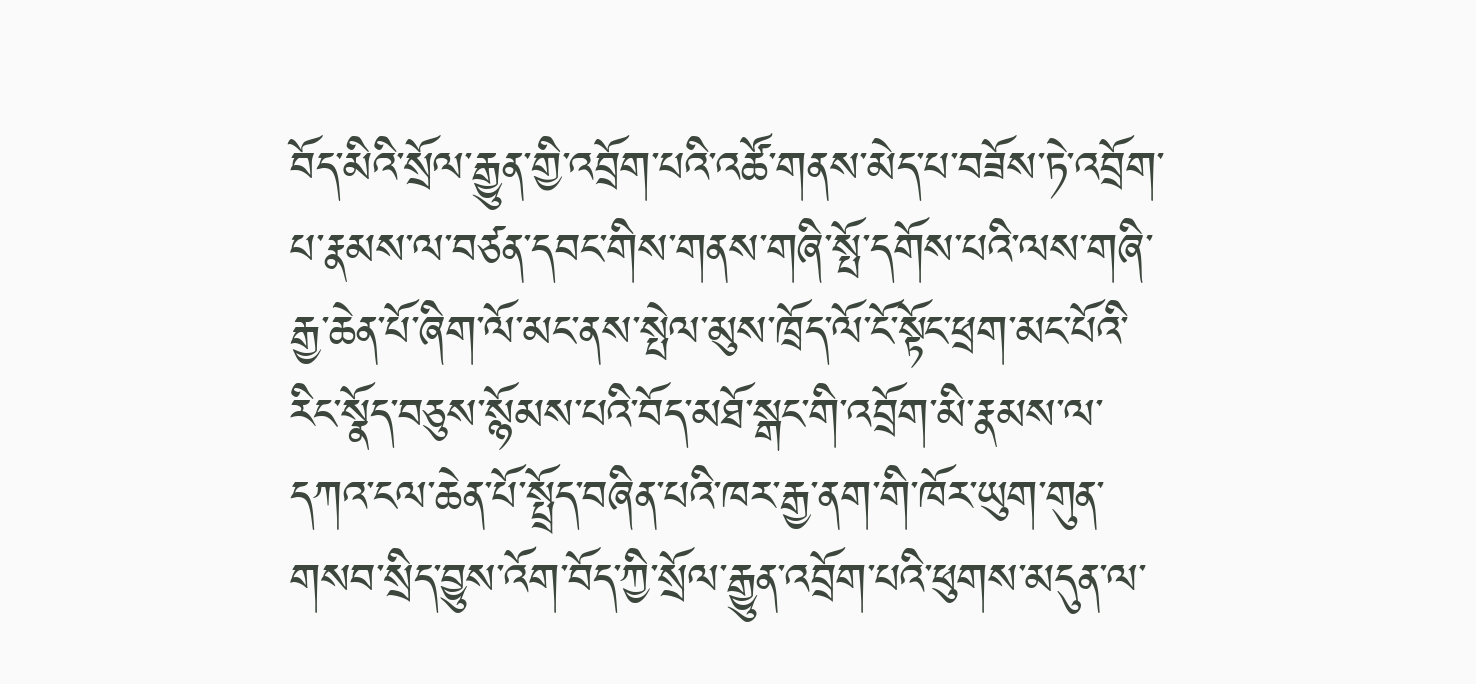བོད་མིའི་སྲོལ་རྒྱུན་གྱི་འབྲོག་པའི་འཚོ་གནས་མེད་པ་བཟོས་ཏེ་འབྲོག་པ་རྣམས་ལ་བཙན་དབང་གིས་གནས་གཞི་སྤོ་དགོས་པའི་ལས་གཞི་རྒྱ་ཆེན་པོ་ཞིག་ལོ་མང་ནས་སྤེལ་མུས་ཁྲོད་ལོ་ངོ་སྟོང་ཕྲག་མང་པོའི་རིང་སྣོད་བཅུས་སྙོམས་པའི་བོད་མཐོ་སྒང་གི་འབྲོག་མི་རྣམས་ལ་དཀའ་ངལ་ཆེན་པོ་སྤྲོད་བཞིན་པའི་ཁར་རྒྱ་ནག་གི་ཁོར་ཡུག་གུན་གསབ་སྲིད་བྱུས་འོག་བོད་ཀྱི་སྲོལ་རྒྱུན་འབྲོག་པའི་ཕུགས་མདུན་ལ་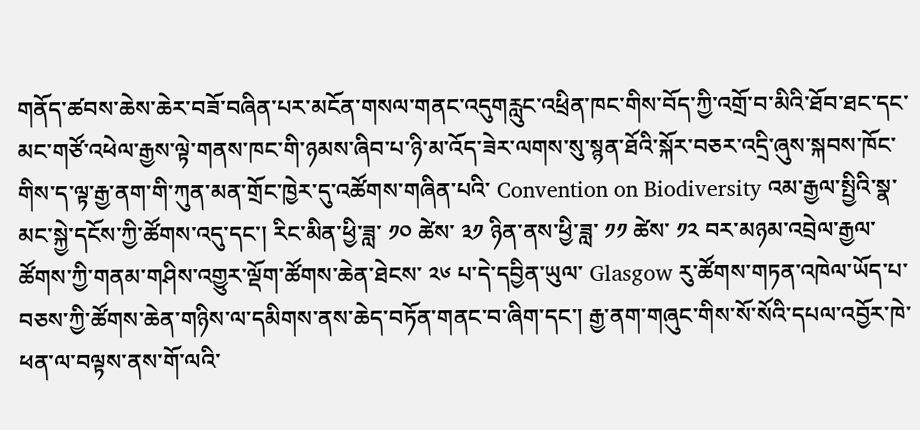གནོད་ཚབས་ཆེས་ཆེར་བཟོ་བཞིན་པར་མངོན་གསལ་གནང་འདུགརླུང་འཕྲིན་ཁང་གིས་བོད་ཀྱི་འགྲོ་བ་མིའི་ཐོབ་ཐང་དང་མང་གཙོ་འཕེལ་རྒྱས་ལྟེ་གནས་ཁང་གི་ཉམས་ཞིབ་པ་ཉི་མ་འོད་ཟེར་ལགས་སུ་སྙན་ཐོའི་སྐོར་བཅར་འདྲི་ཞུས་སྐབས་ཁོང་གིས་ད་ལྟ་རྒྱ་ནག་གི་ཀུན་མན་གྲོང་ཁྱེར་དུ་འཚོགས་གཞིན་པའི་ Convention on Biodiversity འམ་རྒྱལ་སྤྱིའི་སྣ་མང་སྐྱེ་དངོས་ཀྱི་ཚོགས་འདུ་དང་། རིང་མིན་ཕྱི་ཟླ་ ༡༠ ཚེས་ ༣༡ ཉིན་ནས་ཕྱི་ཟླ་ ༡༡ ཚེས་ ༡༢ བར་མཉམ་འབྲེལ་རྒྱལ་ཚོགས་ཀྱི་གནམ་གཤིས་འགྱུར་ལྡོག་ཚོགས་ཆེན་ཐེངས་ ༢༦ པ་དེ་དབྱིན་ཡུལ་ Glasgow རུ་ཚོགས་གཏན་འཁེལ་ཡོད་པ་བཅས་ཀྱི་ཚོགས་ཆེན་གཉིས་ལ་དམིགས་ནས་ཆེད་བཏོན་གནང་བ་ཞིག་དང་། རྒྱ་ནག་གཞུང་གིས་སོ་སོའི་དཔལ་འབྱོར་ཁེ་ཕན་ལ་བལྟས་ནས་གོ་ལའི་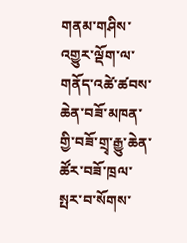གནམ་གཤིས་འགྱུར་ལྡོག་ལ་གནོད་འཚེ་ཚབས་ཆེན་བཟོ་མཁན་གྱི་བཟོ་གྲྭ་རྒྱུ་ཆེན་ཚོར་བཟོ་ཁྲལ་སྤར་བ་སོགས་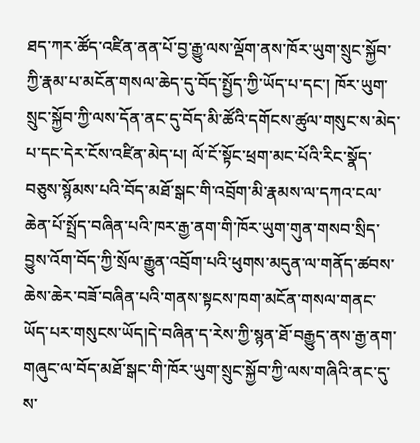ཐད་ཀར་ཚོད་འཛིན་ནན་པོ་བྱ་རྒྱུ་ལས་ལྡོག་ནས་ཁོར་ཡུག་སྲུང་སྐྱོབ་ཀྱི་རྣམ་པ་མངོན་གསལ་ཆེད་དུ་བོད་སྤྱོད་ཀྱི་ཡོད་པ་དང་། ཁོར་ཡུག་སྲུང་སྐྱོབ་ཀྱི་ལས་དོན་ནང་དུ་བོད་མི་ཚོའི་དགོངས་ཚུལ་གསུང་ས་མེད་པ་དང་དེར་ངོས་འཛིན་མེད་པ། ལོ་ངོ་སྟོང་ཕྲག་མང་པོའི་རིང་སྣོད་བཅུས་སྙོམས་པའི་བོད་མཐོ་སྒང་གི་འབྲོག་མི་རྣམས་ལ་དཀའ་ངལ་ཆེན་པོ་སྤྲོད་བཞིན་པའི་ཁར་རྒྱ་ནག་གི་ཁོར་ཡུག་གུན་གསབ་སྲིད་བྱུས་འོག་བོད་ཀྱི་སྲོལ་རྒྱུན་འབྲོག་པའི་ཕུགས་མདུན་ལ་གནོད་ཚབས་ཆེས་ཆེར་བཟོ་བཞིན་པའི་གནས་སྟངས་ཁག་མངོན་གསལ་གནང་ཡོད་པར་གསུངས་ཡོད།དེ་བཞིན་ད་རེས་ཀྱི་སྙན་ཐོ་བརྒྱུད་ནས་རྒྱ་ནག་གཞུང་ལ་བོད་མཐོ་སྒང་གི་ཁོར་ཡུག་སྲུང་སྐྱོབ་ཀྱི་ལས་གཞིའི་ནང་དུ་ས་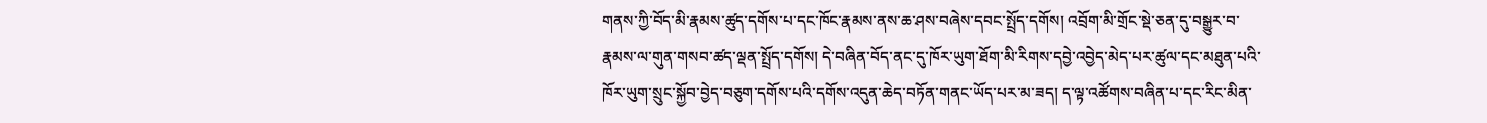གནས་ཀྱི་བོད་མི་རྣམས་ཚུད་དགོས་པ་དང་ཁོང་རྣམས་ནས་ཆ་ཤས་བཞེས་དབང་སྤྲོད་དགོས། འབྲོག་མི་གྲོང་སྡེ་ཅན་དུ་བསྒྱུར་བ་རྣམས་ལ་གུན་གསབ་ཚད་ལྡན་སྤྲོད་དགོས། དེ་བཞིན་བོད་ནང་དུ་ཁོར་ཡུག་ཐོག་མི་རིགས་དབྱེ་འབྱེད་མེད་པར་ཚུལ་དང་མཐུན་པའི་ཁོར་ཡུག་སྲུང་སྐྱོབ་བྱེད་བཅུག་དགོས་པའི་དགོས་འདུན་ཆེད་བཏོན་གནང་ཡོད་པར་མ་ཟད། ད་ལྟ་འཚོགས་བཞིན་པ་དང་རིང་མིན་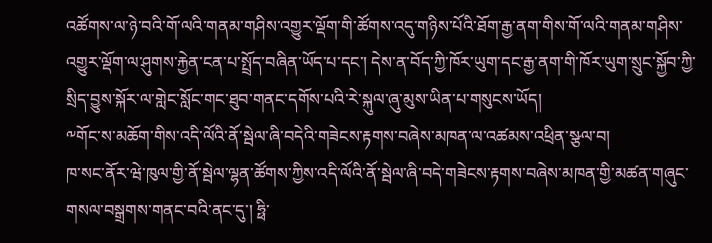འཚོགས་ལ་ཉེ་བའི་གོ་ལའི་གནམ་གཤིས་འགྱུར་ལྡོག་གི་ཚོགས་འདུ་གཉིས་པོའི་ཐོག་རྒྱ་ནག་གིས་གོ་ལའི་གནམ་གཤིས་འགྱུར་ལྡོག་ལ་ཤུགས་རྐྱེན་ངན་པ་སྤྲོད་བཞིན་ཡོད་པ་དང་། དེས་ན་བོད་ཀྱི་ཁོར་ཡུག་དང་རྒྱ་ནག་གི་ཁོར་ཡུག་སྲུང་སྐྱོབ་ཀྱི་སྲིད་བྱུས་སྐོར་ལ་གླེང་སློང་གང་ཐུབ་གནང་དགོས་པའི་རེ་སྐུལ་ཞུ་མུས་ཡིན་པ་གསུངས་ཡོད།
༸གོང་ས་མཆོག་གིས་འདི་ལོའི་ནོ་སྦེལ་ཞི་བདེའི་གཟེངས་རྟགས་བཞེས་མཁན་ལ་འཚམས་འཕྲིན་སྩལ་བ།
ཁ་སང་ནོར་ཝེ་ཁུལ་གྱི་ནོ་སྦེལ་ལྷན་ཚོགས་ཀྱིས་འདི་ལོའི་ནོ་སྦེལ་ཞི་བདེ་གཟེངས་རྟགས་བཞེས་མཁན་གྱི་མཚན་གཞུང་གསལ་བསྒྲགས་གནང་བའི་ནང་དུ་། ཧྥི་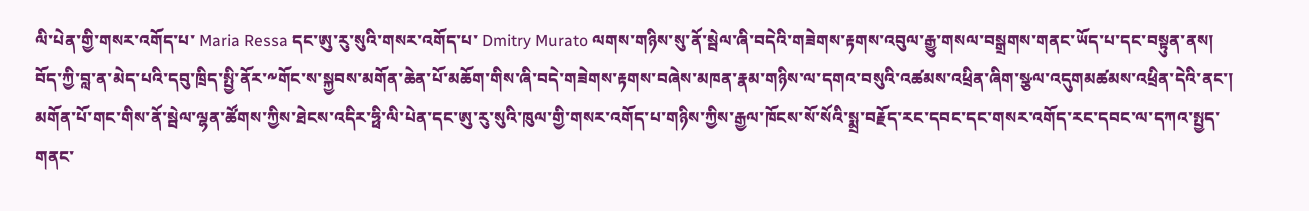ལི་པེན་གྱི་གསར་འགོད་པ་ Maria Ressa དང་ཨུ་རུ་སུའི་གསར་འགོད་པ་ Dmitry Murato ལགས་གཉིས་སུ་ནོ་སྦེལ་ཞི་བདེའི་གཟེགས་རྟགས་འབུལ་རྒྱུ་གསལ་བསྒྲགས་གནང་ཡོད་པ་དང་བསྟུན་ནས། བོད་ཀྱི་བླ་ན་མེད་པའི་དབུ་ཁྲིད་སྤྱི་ནོར་༸གོང་ས་སྐྱབས་མགོན་ཆེན་པོ་མཆོག་གིས་ཞི་བདེ་གཟེགས་རྟགས་བཞེས་མཁན་རྣམ་གཉིས་ལ་དགའ་བསུའི་འཚམས་འཕྲིན་ཞིག་སྩལ་འདུགམཚམས་འཕྲིན་དེའི་ནང་། མགོན་པོ་གང་གིས་ནོ་སྦེལ་ལྷན་ཚོགས་ཀྱིས་ཐེངས་འདིར་ཧྥི་ལི་པེན་དང་ཨུ་རུ་སུའི་ཁུལ་གྱི་གསར་འགོད་པ་གཉིས་ཀྱིས་རྒྱལ་ཁོངས་སོ་སོའི་སྨྲ་བརྗོད་རང་དབང་དང་གསར་འགོད་རང་དབང་ལ་དཀའ་སྤྱད་གནང་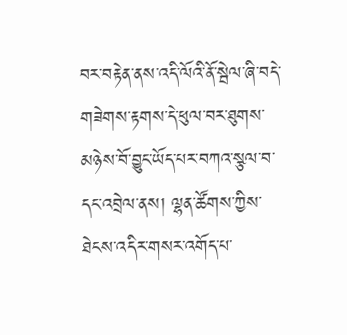བར་བརྟེན་ནས་འདི་ལོའི་ནོ་སྦེལ་ཞི་བདེ་གཟེགས་རྟགས་དེ་ཕུལ་བར་ཐུགས་མཉེས་བོ་བྱུང་ཡོད་པར་བཀའ་སྩལ་བ་དང་འབྲེལ་ནས། ལྷན་ཚོགས་ཀྱིས་ཐེངས་འདིར་གསར་འགོད་པ་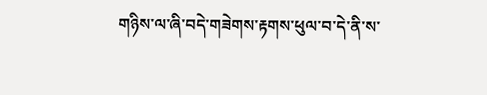གཉིས་ལ་ཞི་བདེ་གཟེགས་རྟགས་ཕུལ་བ་དེ་ནི་ས་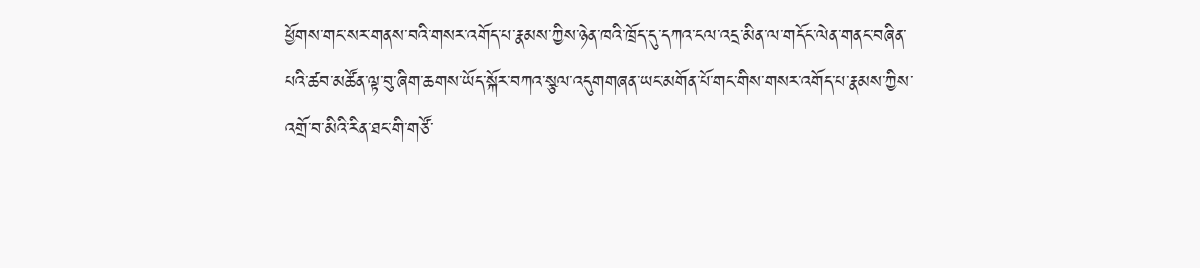ཕྱོགས་གང་སར་གནས་བའི་གསར་འགོད་པ་རྣམས་ཀྱིས་ཉེན་ཁའི་ཁྲོད་དུ་དཀའ་ངལ་འདྲ་མིན་ལ་གདོང་ལེན་གནང་བཞིན་པའི་ཚབ་མཚོན་ལྟ་བུ་ཞིག་ཆགས་ཡོད་སྐོར་བཀའ་སྩལ་འདུགགཞན་ཡང་མགོན་པོ་གང་གིས་གསར་འགོད་པ་རྣམས་ཀྱིས་འགྲོ་བ་མིའི་རིན་ཐང་གི་གཙོ་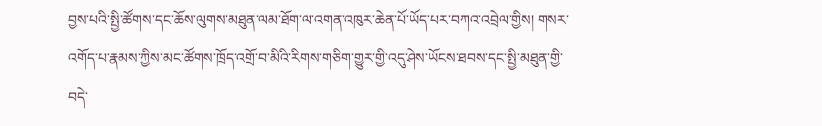བྱས་པའི་སྤྱི་ཚོགས་དང་ཆོས་ལུགས་མཐུན་ལམ་ཐོག་ལ་འགན་འཁུར་ཆེན་པོ་ཡོད་པར་བཀའ་འབྲེལ་གྱིས། གསར་འགོད་པ་རྣམས་ཀྱིས་མང་ཚོགས་ཁྲོད་འགྲོ་བ་མིའི་རིགས་གཅིག་གྱུར་གྱི་འདུ་ཤེས་ཡོངས་ཐབས་དང་སྤྱི་མཐུན་གྱི་བདེ་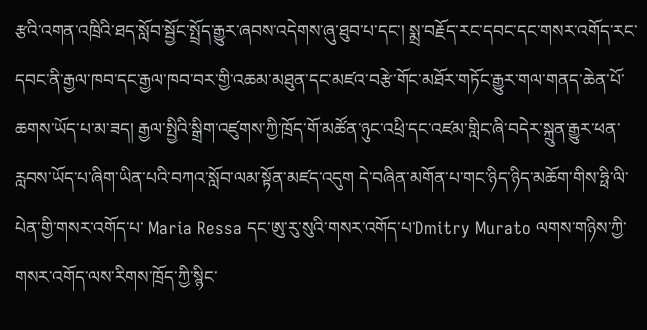རྩའི་འགན་འཁྲིའི་ཐད་སློབ་སྦྱོང་སྤྲོད་རྒྱུར་ཞབས་འདེགས་ཞུ་ཐུབ་པ་དང་། སྨྲ་བརྗོད་རང་དབང་དང་གསར་འགོད་རང་དབང་ནི་རྒྱལ་ཁབ་དང་རྒྱལ་ཁབ་བར་གྱི་འཆམ་མཐུན་དང་མཛའ་བརྩེ་གོང་མཐོར་གཏོང་རྒྱུར་གལ་གནད་ཆེན་པོ་ཆགས་ཡོད་པ་མ་ཟད། རྒྱལ་སྤྱིའི་སྒྲིག་འཛུགས་ཀྱི་ཁྲོད་གོ་མཚོན་ཉུང་འཕྲི་དང་འཛམ་གླིང་ཞི་བདེར་སྐྲུན་རྒྱུར་ཕན་རླབས་ཡོད་པ་ཞིག་ཡིན་པའི་བཀའ་སློབ་ལམ་སྟོན་མཛད་འདུག དེ་བཞིན་མགོན་པ་གང་ཉིད་ཉིད་མཆོག་གིས་ཧྥི་ལི་པེན་གྱི་གསར་འགོད་པ་ Maria Ressa དང་ཨུ་རུ་སུའི་གསར་འགོད་པ་Dmitry Murato ལགས་གཉིས་ཀྱི་གསར་འགོད་ལས་རིགས་ཁྲོད་ཀྱི་སྙིང་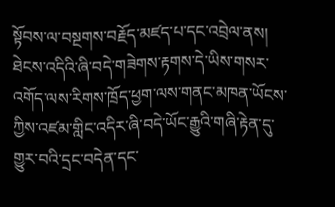སྟོབས་ལ་བསྔགས་བརྗོད་མཛད་པ་དང་འབྲེལ་ནས། ཐེངས་འདིའི་ཞི་བདེ་གཟེགས་རྟགས་དེ་ཡིས་གསར་འགོད་ལས་རིགས་ཁྲོད་ཕྱག་ལས་གནང་མཁན་ཡོངས་ཀྱིས་འཛམ་གླིང་འདིར་ཞི་བདེ་ཡོང་རྒྱུའི་གཞི་རྟེན་དུ་གྱུར་བའི་དྲང་བདེན་དང་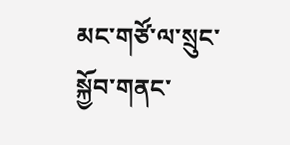མང་གཙོ་ལ་སྲུང་སྐྱོབ་གནང་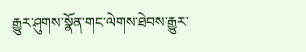རྒྱུར་ཤུགས་སྣོན་གང་ལེགས་ཐེབས་རྒྱུར་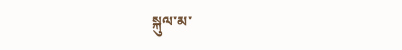སྐུལ་མ་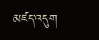མཛད་འདུག